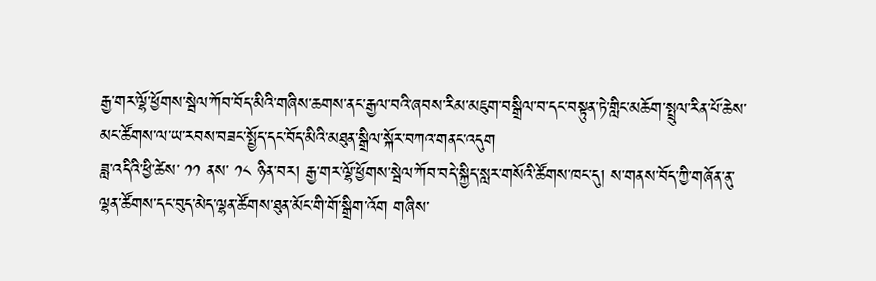རྒྱ་གར་ལྷོ་ཕྱོགས་སྦེལ་ཀོབ་བོད་མིའི་གཞིས་ཆགས་ནང་རྒྱལ་བའི་ཞབས་རིམ་མཇུག་བསྒྲིལ་བ་དང་བསྟུན་ཏེ་གླིང་མཆོག་སྤྲུལ་རིན་པོ་ཆེས་མང་ཚོགས་ལ་ཡ་རབས་བཟང་སྤྱོད་དང་བོད་མིའི་མཐུན་སྒྲིལ་སྐོར་བཀའ་གནང་འདུག
ཟླ་འདིའི་ཕྱི་ཚེས་ ༡༡ ནས་ ༡༨ ཉིན་བར། རྒྱ་གར་ལྷོ་ཕྱོགས་སྦེལ་ཀོབ་བདེ་སྐྱིད་སླར་གསོའི་ཚོགས་ཁང་དུ། ས་གནས་བོད་ཀྱི་གཞོན་ནུ་ལྷན་ཚོགས་དང་བུད་མེད་ལྷན་ཚོགས་ཐུན་མོང་གི་གོ་སྒྲིག་འོག གཞིས་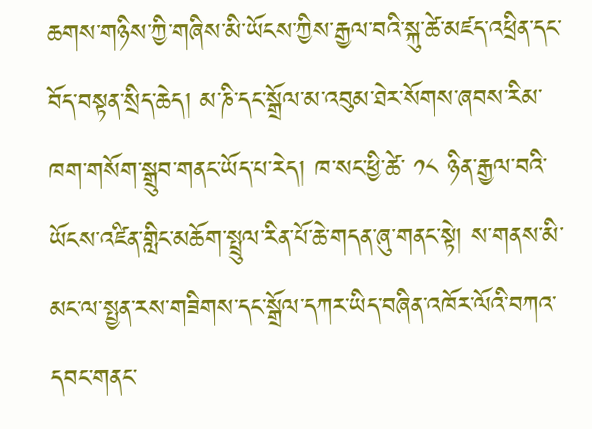ཆགས་གཉིས་ཀྱི་གཞིས་མི་ཡོངས་ཀྱིས་རྒྱལ་བའི་སྐུ་ཚེ་མཛད་འཕྲིན་དང་བོད་བསྟན་སྲིད་ཆེད། མ་ཎི་དང་སྒྲོལ་མ་འབུམ་ཐེར་སོགས་ཞབས་རིམ་ཁག་གསོག་སྒྲུབ་གནང་ཡོད་པ་རེད། ཁ་སང་ཕྱི་ཚེ་ ༡༨ ཉིན་རྒྱལ་བའི་ཡོངས་འཛིན་གླིང་མཆོག་སྤྲུལ་རིན་པོ་ཆེ་གདན་ཞུ་གནང་སྟེ། ས་གནས་མི་མང་ལ་སྤྱན་རས་གཟིགས་དང་སྒྲོལ་དཀར་ཡིད་བཞིན་འཁོར་ལོའི་བཀའ་དབང་གནང་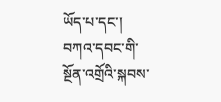ཡོད་པ་དང་། བཀའ་དབང་གི་སྔོན་འགྲོའི་སྐབས་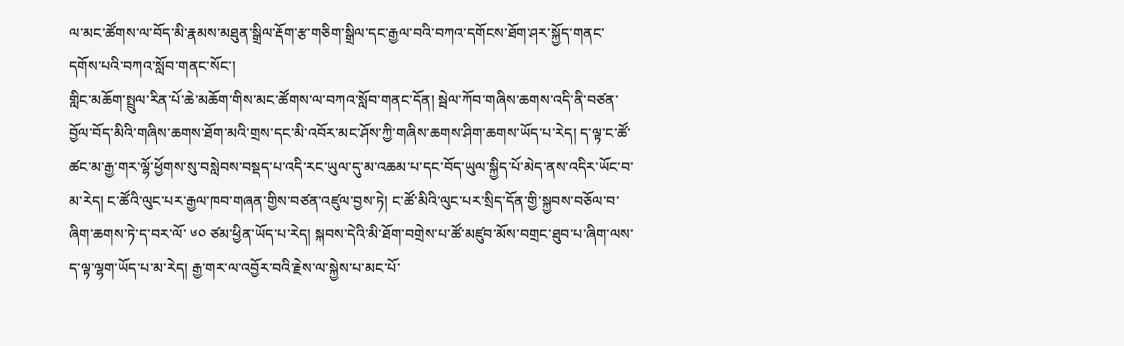ལ་མང་ཚོགས་ལ་བོད་མི་རྣམས་མཐུན་སྒྲིལ་རྡོག་རྩ་གཅིག་སྒྲིལ་དང་རྒྱལ་བའི་བཀའ་དགོངས་ཐོག་ཤར་སྐྱོད་གནང་དགོས་པའི་བཀའ་སློབ་གནང་སོང་།
གླིང་མཆོག་སྤྲུལ་རིན་པོ་ཆེ་མཆོག་གིས་མང་ཚོགས་ལ་བཀའ་སློབ་གནང་དོན། སྦེལ་ཀོབ་གཞིས་ཆགས་འདི་ནི་བཙན་བྱོལ་བོད་མིའི་གཞིས་ཆགས་ཐོག་མའི་གྲས་དང་མི་འབོར་མང་ཤོས་ཀྱི་གཞིས་ཆགས་ཤིག་ཆགས་ཡོད་པ་རེད། ད་ལྟ་ང་ཚོ་ཚང་མ་རྒྱ་གར་ལྷོ་ཕྱོགས་སུ་བསླེབས་བསྡད་པ་འདི་རང་ཡུལ་དུ་མ་འཆམ་པ་དང་བོད་ཡུལ་སྐྱིད་པོ་མེད་ནས་འདིར་ཡོང་བ་མ་རེད། ང་ཚོའི་ལུང་པར་རྒྱལ་ཁབ་གཞན་གྱིས་བཙན་འཛུལ་བྱས་ཏེ། ང་ཚོ་མིའི་ལུང་པར་སྲིད་དོན་གྱི་སྐྱབས་བཅོལ་བ་ཞིག་ཆགས་ཏེ་ད་བར་ལོ་ ༦༠ ཙམ་ཕྱིན་ཡོད་པ་རེད། སྐབས་དེའི་མི་ཐོག་བགྲེས་པ་ཚོ་མཛུབ་མོས་བགྲང་ཐུབ་པ་ཞིག་ལས་ད་ལྟ་ལྷག་ཡོད་པ་མ་རེད། རྒྱ་གར་ལ་འབྱོར་བའི་རྗེས་ལ་སྐྱེས་པ་མང་པོ་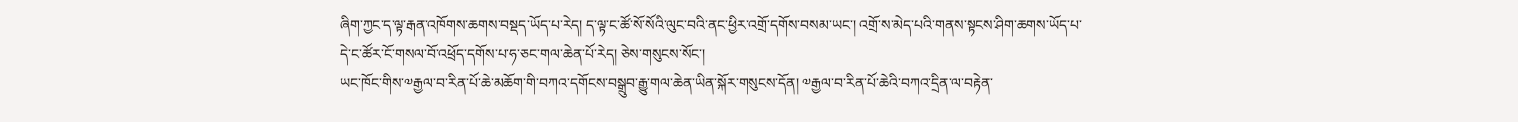ཞིག་ཀྱང་ད་ལྟ་རྒན་འཁོགས་ཆགས་བསྡད་ཡོད་པ་རེད། ད་ལྟ་ང་ཚོ་སོ་སོའི་ལུང་བའི་ནང་ཕྱིར་འགྲོ་དགོས་བསམ་ཡང་། འགྲོ་ས་མེད་པའི་གནས་སྟངས་ཤིག་ཆགས་ཡོད་པ་དེ་ང་ཚོར་ངོ་གསལ་བོ་འཕྲོད་དགོས་པ་ཧ་ཅང་གལ་ཆེན་པོ་རེད། ཅེས་གསུངས་སོང་།
ཡང་ཁོང་གིས་༧རྒྱལ་བ་རིན་པོ་ཆེ་མཆོག་གི་བཀའ་དགོངས་བསྒྲུབ་རྒྱུ་གལ་ཆེན་ཡིན་སྐོར་གསུངས་དོན། ༧རྒྱལ་བ་རིན་པོ་ཆེའི་བཀའ་དྲིན་ལ་བརྟེན་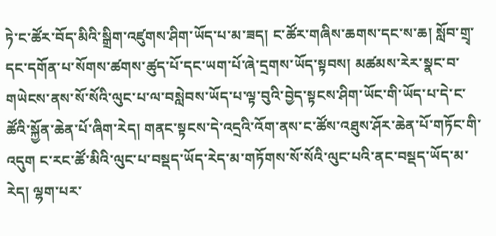ཏེ་ང་ཚོར་བོད་མིའི་སྒྲིག་འཛུགས་ཤིག་ཡོད་པ་མ་ཟད། ང་ཚོར་གཞིས་ཆགས་དང་ས་ཆ། སློབ་གྲྭ་དང་དགོན་པ་སོགས་ཚགས་ཚུད་པོ་དང་ཡག་པོ་ཞེ་དྲགས་ཡོད་སྟབས། མཚམས་རེར་སྣང་བ་གཡེངས་ནས་སོ་སོའི་ལུང་པ་ལ་བསླེབས་ཡོད་པ་ལྟ་བུའི་བྱེད་སྟངས་ཤིག་ཡོང་གི་ཡོད་པ་དེ་ང་ཚོའི་སྐྱོན་ཆེན་པོ་ཞིག་རེད། གནང་སྟངས་དེ་འདྲའི་འོག་ནས་ང་ཚོས་འཐུས་ཤོར་ཆེན་པོ་གཏོང་གི་འདུག ང་རང་ཚོ་མིའི་ལུང་པ་བསྡད་ཡོད་རེད་མ་གཏོགས་སོ་སོའི་ལུང་པའི་ནང་བསྡད་ཡོད་མ་རེད། ལྷག་པར་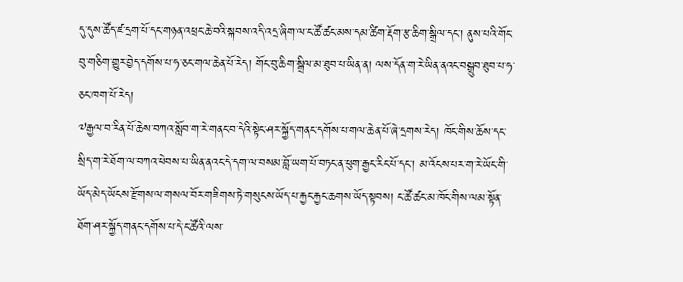དུ་དུས་ཚོད་ཛ་དྲག་པོ་དང་གཉན་འཕྲང་ཆེ་བའི་སྐབས་འདི་འདྲ་ཞིག་ལ་ང་ཚོ་ཚང་མས་དམ་ཚིག་རྡོག་རྩ་ཆིག་སྒྲིལ་དང་། ནུས་པའི་གོང་བུ་གཅིག་གྱུར་བྱེད་དགོས་པ་ཧ་ཅང་གལ་ཆེན་པོ་རེད། གོང་བུ་ཆིག་སྒྲིལ་མ་ཐུབ་པ་ཡིན་ན། ལས་དོན་ག་རེ་ཡིན་ནའང་བསྒྲུབ་ཐུབ་པ་ཧ་ཅང་ཁག་པོ་རེད།
༧རྒྱལ་བ་རིན་པོ་ཆེས་བཀའ་སློབ་ག་རེ་གནང་བ་དེའི་སྟེང་ཤར་སྐྱོད་གནང་དགོས་པ་གལ་ཆེན་པོ་ཞེ་དྲགས་རེད། ཁོང་གིས་ཆོས་དང་སྲིད་ག་རེ་ཐོག་ལ་བཀའ་ཕེབས་པ་ཡིན་ནའང་དེ་དག་ལ་བསམ་བློ་ཡག་པོ་བཏང་ན་ཕུག་རྒྱང་རིང་པོ་དང་། མ་འོངས་པར་ག་རེ་ཡོང་གི་ཡོད་མེད་ཡོངས་རྫོགས་ལ་གསལ་བོར་གཟིགས་ཏེ་གསུངས་ཡོད་པ་རྐྱང་རྐྱང་ཆགས་ཡོད་སྟབས། ང་ཚོ་ཚང་མ་ཁོང་གིས་ལམ་སྟོན་ཐོག་ཤར་སྐྱོད་གནང་དགོས་པ་དེ་ང་ཚོའི་ལས་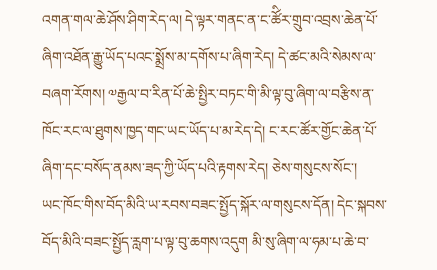འགན་གལ་ཆེ་ཤོས་ཤིག་རེད་ལ། དེ་ལྟར་གནང་ན་ང་ཚོིར་གྲུབ་འབྲས་ཆེན་པོ་ཞིག་འཐོན་རྒྱུ་ཡོད་པའང་སྨྲོས་མ་དགོས་པ་ཞིག་རེད། དེ་ཚང་མའི་སེམས་ལ་བཞག་རོགས། ༧རྒྱལ་བ་རིན་པོ་ཆེ་སྤྱིར་བཏང་གི་མི་ལྟ་བུ་ཞིག་ལ་བརྩིས་ན་ཁོང་རང་ལ་ཐུགས་ཁྱད་གང་ཡང་ཡོད་པ་མ་རེད་དེ། ང་རང་ཚོར་གྱོང་ཆེན་པོ་ཞིག་དང་བསོད་ནམས་ཟད་ཀྱི་ཡོད་པའི་རྟགས་རེད། ཅེས་གསུངས་སོང་།
ཡང་ཁོང་གིས་བོད་མིའི་ཡ་རབས་བཟང་སྤྱོད་སྐོར་ལ་གསུངས་དོན། དེང་སྐབས་བོད་མིའི་བཟང་སྤྱོད་རླག་པ་ལྟ་བུ་ཆགས་འདུག མི་སུ་ཞིག་ལ་ཧམ་པ་ཆེ་བ་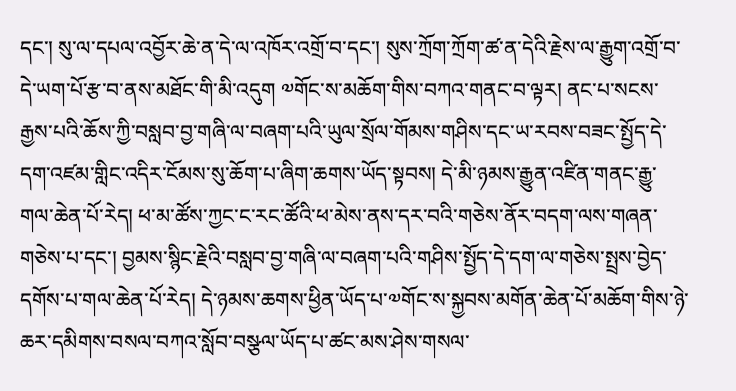དང་། སུ་ལ་དཔལ་འབྱོར་ཆེ་ན་དེ་ལ་འཁོར་འགྲོ་བ་དང་། སུས་ཀྲོག་ཀྲོག་ཚ་ན་དེའི་རྗེས་ལ་རྒྱུག་འགྲོ་བ་དེ་ཡག་པོ་རྩ་བ་ནས་མཐོང་གི་མི་འདུག ༧གོང་ས་མཆོག་གིས་བཀའ་གནང་བ་ལྟར། ནང་པ་སངས་རྒྱས་པའི་ཆོས་ཀྱི་བསླབ་བྱ་གཞི་ལ་བཞག་པའི་ཡུལ་སྲོལ་གོམས་གཤིས་དང་ཡ་རབས་བཟང་སྤྱོད་དེ་དག་འཛམ་གླིང་འདིར་ངོམས་སུ་ཆོག་པ་ཞིག་ཆགས་ཡོད་སྟབས། དེ་མི་ཉམས་རྒྱུན་འཛིན་གནང་རྒྱུ་གལ་ཆེན་པོ་རེད། ཕ་མ་ཚོས་ཀྱང་ང་རང་ཚོའི་ཕ་མེས་ནས་དར་བའི་གཅེས་ནོར་བདག་ལས་གཞན་གཅེས་པ་དང་། བྱམས་སྙིང་རྗེའི་བསླབ་བྱ་གཞི་ལ་བཞག་པའི་གཤིས་སྤྱོད་དེ་དག་ལ་གཅེས་སྤྲས་བྱེད་དགོས་པ་གལ་ཆེན་པོ་རེད། དེ་ཉམས་ཆགས་ཕྱིན་ཡོད་པ་༧གོང་ས་སྐྱབས་མགོན་ཆེན་པོ་མཆོག་གིས་ཉེ་ཆར་དམིགས་བསལ་བཀའ་སློབ་བསྩལ་ཡོད་པ་ཚང་མས་ཤེས་གསལ་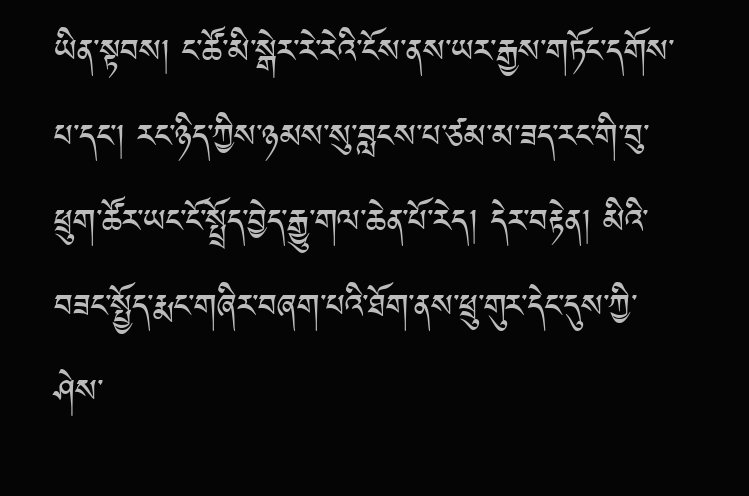ཡིན་སྟབས། ང་ཚོ་མི་སྒེར་རེ་རེའི་ངོས་ནས་ཡར་རྒྱས་གཏོང་དགོས་པ་དང་། རང་ཉིད་ཀྱིས་ཉམས་སུ་བླངས་པ་ཙམ་མ་ཟད་རང་གི་བུ་ཕྲུག་ཚོར་ཡང་ངོ་སྤྲོད་བྱེད་རྒྱུ་གལ་ཆེན་པོ་རེད། དེར་བརྟེན། མིའི་བཟང་སྤྱོད་རྨང་གཞིར་བཞག་པའི་ཐོག་ནས་ཕྲུ་གུར་དེང་དུས་ཀྱི་ཤེས་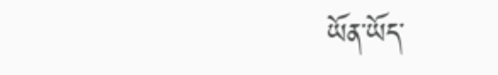ཡོན་ཡོད་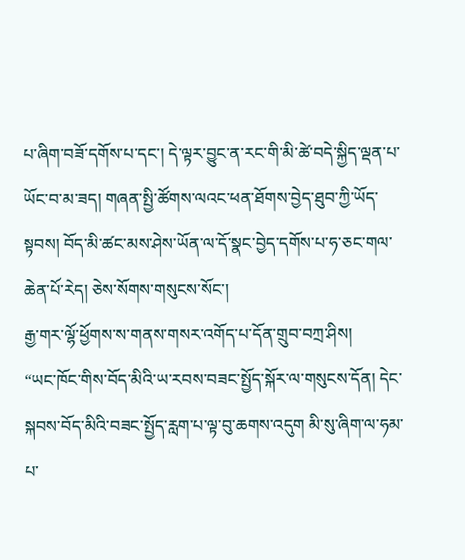པ་ཞིག་བཟོ་དགོས་པ་དང་། དེ་ལྟར་བྱུང་ན་རང་གི་མི་ཚེ་བདེ་སྐྱིད་ལྡན་པ་ཡོང་བ་མ་ཟད། གཞན་སྤྱི་ཚོགས་ལའང་ཕན་ཐོགས་བྱེད་ཐུབ་ཀྱི་ཡོད་སྟབས། བོད་མི་ཚང་མས་ཤེས་ཡོན་ལ་དོ་སྣང་བྱེད་དགོས་པ་ཧ་ཅང་གལ་ཆེན་པོ་རེད། ཅེས་སོགས་གསུངས་སོང་།
རྒྱ་གར་ལྷོ་ཕྱོགས་ས་གནས་གསར་འགོད་པ་དོན་གྲུབ་བཀྲ་ཤིས།
“ཡང་ཁོང་གིས་བོད་མིའི་ཡ་རབས་བཟང་སྤྱོད་སྐོར་ལ་གསུངས་དོན། དེང་སྐབས་བོད་མིའི་བཟང་སྤྱོད་རླག་པ་ལྟ་བུ་ཆགས་འདུག མི་སུ་ཞིག་ལ་ཧམ་པ་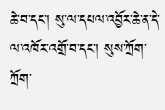ཆེ་བ་དང་། སུ་ལ་དཔལ་འབྱོར་ཆེ་ན་དེ་ལ་འཁོར་འགྲོ་བ་དང་། སུས་ཀྲོག་ཀྲོག་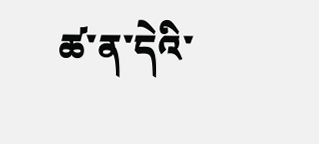ཚ་ན་དེའི་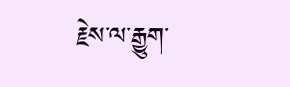རྗེས་ལ་རྒྱུག་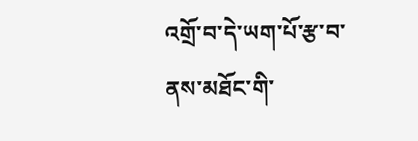འགྲོ་བ་དེ་ཡག་པོ་རྩ་བ་ནས་མཐོང་གི་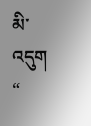མི་འདུག “